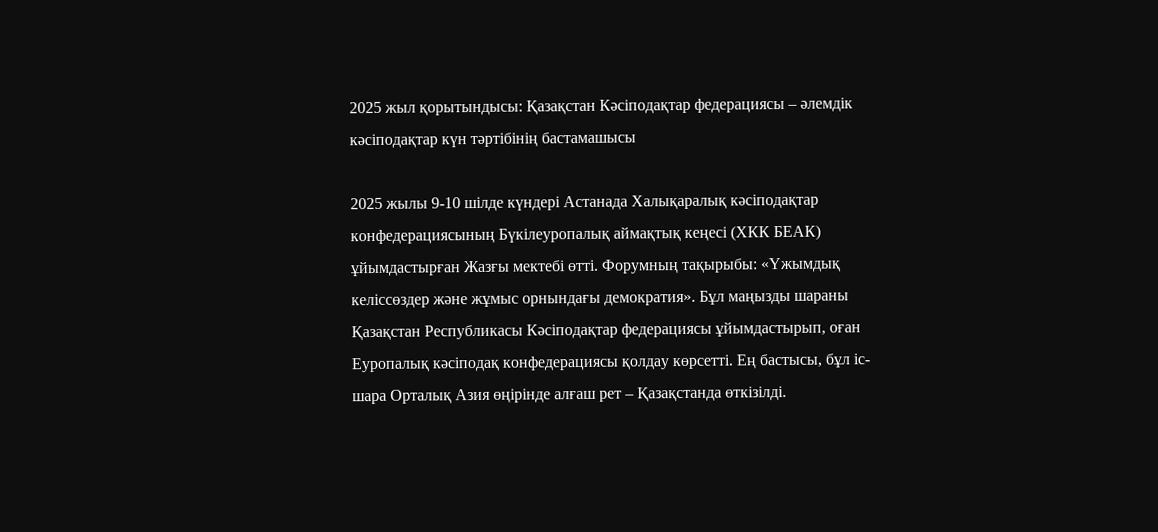2025 жыл қорытындысы: Қазақстан Кәсіподақтар федерациясы – әлемдік кәсіподақтар күн тәртібінің бастамашысы

2025 жылы 9-10 шілде күндері Астанада Халықаралық кәсіподақтар конфедерациясының Бүкілеуропалық аймақтық кеңесі (ХКК БЕАК) ұйымдастырған Жазғы мектебі өтті. Форумның тақырыбы: «Үжымдық келіссөздер және жұмыс орнындағы демократия». Бұл маңызды шараны Қазақстан Республикасы Кәсіподақтар федерациясы ұйымдастырып, оған Еуропалық кәсіподақ конфедерациясы қолдау көрсетті. Ең бастысы, бұл іс-шара Орталық Азия өңірінде алғаш рет – Қазақстанда өткізілді.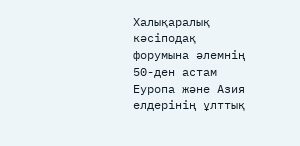Халықаралық кәсіподақ форумына әлемнің 50-ден астам Еуропа және Азия елдерінің ұлттық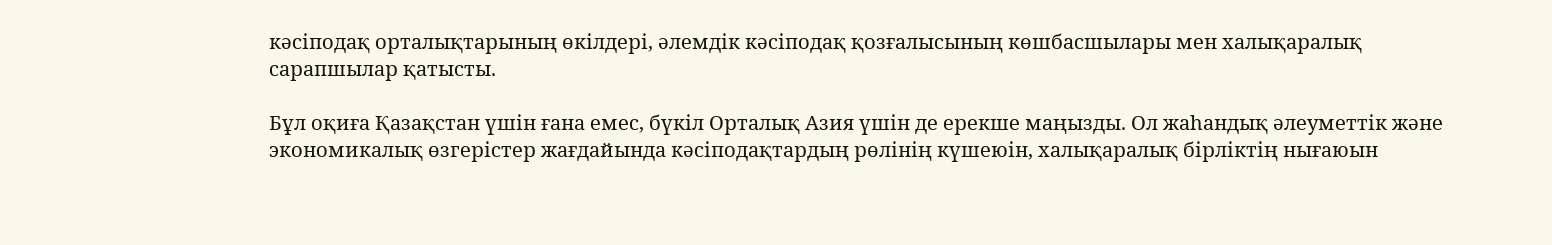кәсіподақ орталықтарының өкілдері, әлемдік кәсіподақ қозғалысының көшбасшылары мен халықаралық сарапшылар қатысты.

Бұл оқиға Қазақстан үшін ғана емес, бүкіл Орталық Азия үшін де ерекше маңызды. Ол жаһандық әлеуметтік және экономикалық өзгерістер жағдайында кәсіподақтардың рөлінің күшеюін, халықаралық бірліктің нығаюын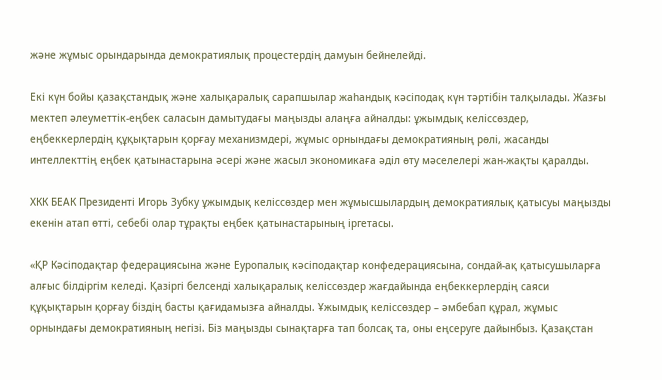және жұмыс орындарында демократиялық процестердің дамуын бейнелейді.

Екі күн бойы қазақстандық және халықаралық сарапшылар жаһандық кәсіподақ күн тәртібін талқылады. Жазғы мектеп әлеуметтік-еңбек саласын дамытудағы маңызды алаңға айналды: ұжымдық келіссөздер, еңбеккерлердің құқықтарын қорғау механизмдері, жұмыс орнындағы демократияның рөлі, жасанды интеллекттің еңбек қатынастарына әсері және жасыл экономикаға әділ өту мәселелері жан-жақты қаралды.

ХКК БЕАК Президенті Игорь Зубку ұжымдық келіссөздер мен жұмысшылардың демократиялық қатысуы маңызды екенін атап өтті, себебі олар тұрақты еңбек қатынастарының іргетасы.

«ҚР Кәсіподақтар федерациясына және Еуропалық кәсіподақтар конфедерациясына, сондай-ақ қатысушыларға алғыс білдіргім келеді. Қазіргі белсенді халықаралық келіссөздер жағдайында еңбеккерлердің саяси құқықтарын қорғау біздің басты қағидамызға айналды. Ұжымдық келіссөздер – әмбебап құрал, жұмыс орнындағы демократияның негізі. Біз маңызды сынақтарға тап болсақ та, оны еңсеруге дайынбыз. Қазақстан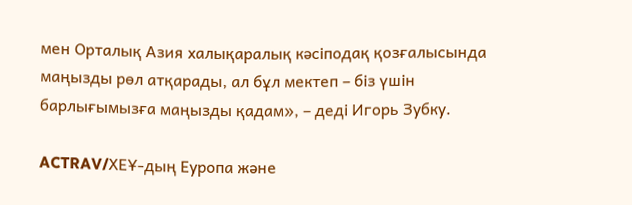мен Орталық Азия халықаралық кәсіподақ қозғалысында маңызды рөл атқарады, ал бұл мектеп – біз үшін барлығымызға маңызды қадам», – деді Игорь Зубку.

ACTRAV/ХЕҰ-дың Еуропа және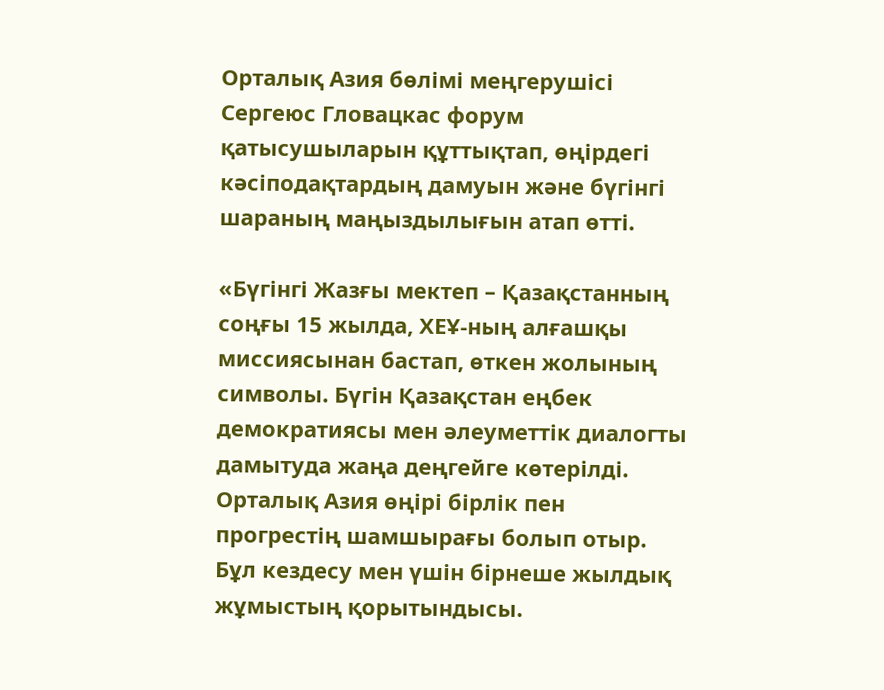Орталық Азия бөлімі меңгерушісі Сергеюс Гловацкас форум қатысушыларын құттықтап, өңірдегі кәсіподақтардың дамуын және бүгінгі шараның маңыздылығын атап өтті.

«Бүгінгі Жазғы мектеп – Қазақстанның соңғы 15 жылда, ХЕҰ-ның алғашқы миссиясынан бастап, өткен жолының символы. Бүгін Қазақстан еңбек демократиясы мен әлеуметтік диалогты дамытуда жаңа деңгейге көтерілді. Орталық Азия өңірі бірлік пен прогрестің шамшырағы болып отыр. Бұл кездесу мен үшін бірнеше жылдық жұмыстың қорытындысы.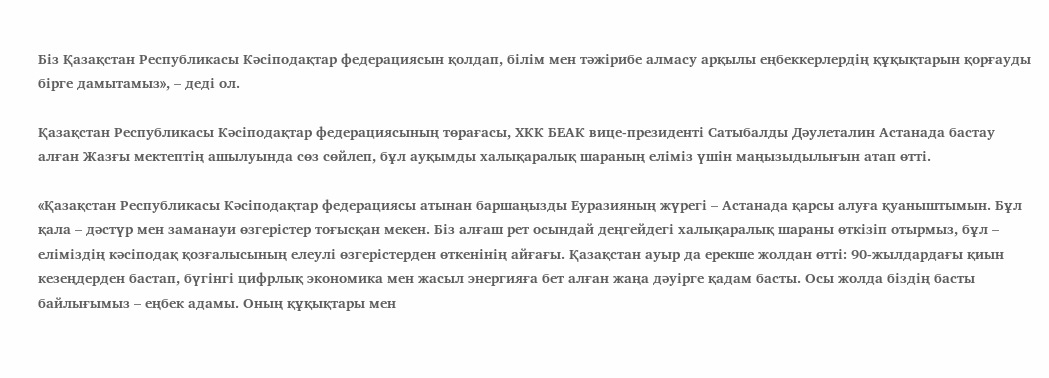Біз Қазақстан Республикасы Кәсіподақтар федерациясын қолдап, білім мен тәжірибе алмасу арқылы еңбеккерлердің құқықтарын қорғауды бірге дамытамыз», – деді ол.

Қазақстан Республикасы Кәсіподақтар федерациясының төрағасы, ХКК БЕАК вице-президенті Сатыбалды Дәулеталин Астанада бастау алған Жазғы мектептің ашылуында сөз сөйлеп, бұл ауқымды халықаралық шараның еліміз үшін маңызыдылығын атап өтті.

«Қазақстан Республикасы Кәсіподақтар федерациясы атынан баршаңызды Еуразияның жүрегі – Астанада қарсы алуға қуаныштымын. Бұл қала – дәстүр мен заманауи өзгерістер тоғысқан мекен. Біз алғаш рет осындай деңгейдегі халықаралық шараны өткізіп отырмыз, бұл – еліміздің кәсіподақ қозғалысының елеулі өзгерістерден өткенінің айғағы. Қазақстан ауыр да ерекше жолдан өтті: 90-жылдардағы қиын кезеңдерден бастап, бүгінгі цифрлық экономика мен жасыл энергияға бет алған жаңа дәуірге қадам басты. Осы жолда біздің басты байлығымыз – еңбек адамы. Оның құқықтары мен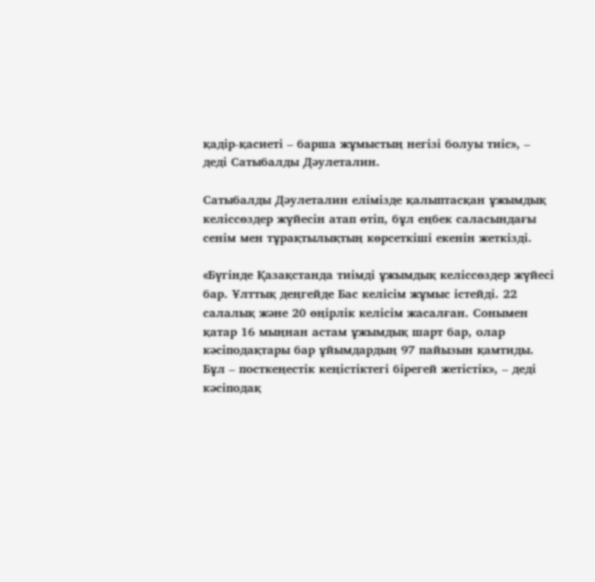қадір-қасиеті – барша жұмыстың негізі болуы тиіс», – деді Сатыбалды Дәулеталин.

Сатыбалды Дәулеталин елімізде қалыптасқан ұжымдық келіссөздер жүйесін атап өтіп, бұл еңбек саласындағы сенім мен тұрақтылықтың көрсеткіші екенін жеткізді.

«Бүгінде Қазақстанда тиімді ұжымдық келіссөздер жүйесі бар. Ұлттық деңгейде Бас келісім жұмыс істейді. 22 салалық және 20 өңірлік келісім жасалған. Сонымен қатар 16 мыңнан астам ұжымдық шарт бар, олар кәсіподақтары бар ұйымдардың 97 пайызын қамтиды. Бұл – посткеңестік кеңістіктегі бірегей жетістік», – деді кәсіподақ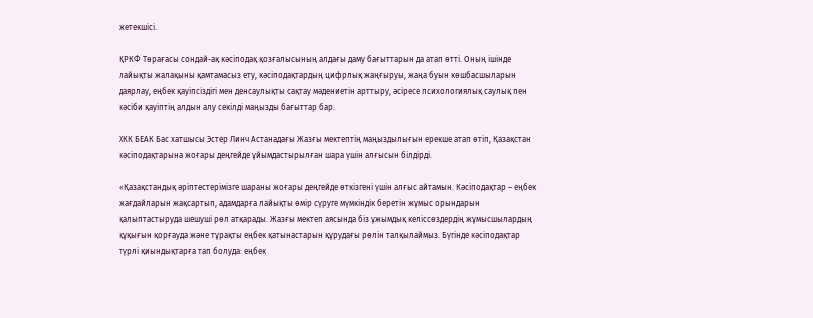жетекшісі.

ҚРКФ Төрағасы сондай-ақ кәсіподақ қозғалысының алдағы даму бағыттарын да атап өтті. Оның ішінде лайықты жалақыны қамтамасыз ету, кәсіподақтардың цифрлық жаңғыруы, жаңа буын көшбасшыларын даярлау, еңбек қауіпсіздігі мен денсаулықты сақтау мәдениетін арттыру, әсіресе психологиялық саулық пен кәсіби қауіптің алдын алу секілді маңызды бағыттар бар.

ХКК БЕАК Бас хатшысы Эстер Линч Астанадағы Жазғы мектептің маңыздылығын ерекше атап өтіп, Қазақстан кәсіподақтарына жоғары деңгейде ұйымдастырылған шара үшін алғысын білдірді.

«Қазақстандық әріптестерімізге шараны жоғары деңгейде өткізгені үшін алғыс айтамын. Кәсіподақтар – еңбек жағдайларын жақсартып, адамдарға лайықты өмір сүруге мүмкіндік беретін жұмыс орындарын қалыптастыруда шешуші рөл атқарады. Жазғы мектеп аясында біз ұжымдық келіссөздердің жұмысшылардың құқығын қорғауда және тұрақты еңбек қатынастарын құрудағы рөлін талқылаймыз. Бүгінде кәсіподақтар түрлі қиындықтарға тап болуда: еңбек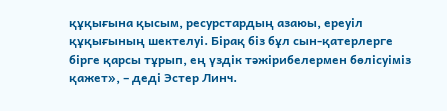құқығына қысым, ресурстардың азаюы, ереуіл құқығының шектелуі. Бірақ біз бұл сын-қатерлерге бірге қарсы тұрып, ең үздік тәжірибелермен бөлісуіміз қажет», – деді Эстер Линч.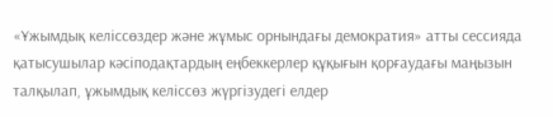«Ұжымдық келіссөздер және жұмыс орнындағы демократия» атты сессияда қатысушылар кәсіподақтардың еңбеккерлер құқығын қорғаудағы маңызын талқылап, ұжымдық келіссөз жүргізудегі елдер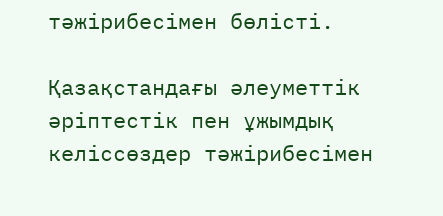тәжірибесімен бөлісті.

Қазақстандағы әлеуметтік әріптестік пен ұжымдық келіссөздер тәжірибесімен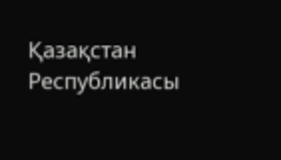Қазақстан Республикасы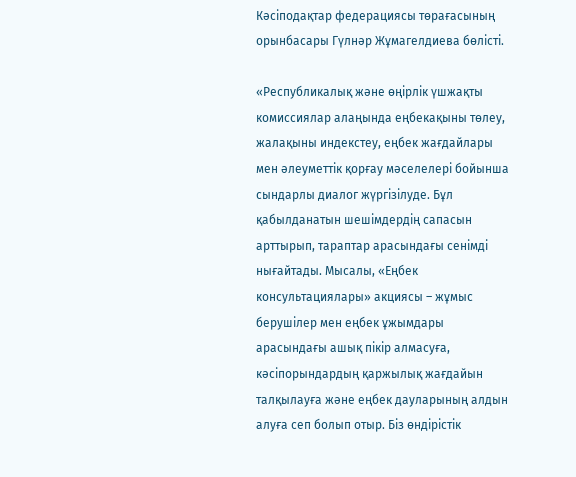Кәсіподақтар федерациясы төрағасының орынбасары Гүлнәр Жұмагелдиева бөлісті.

«Республикалық және өңірлік үшжақты комиссиялар алаңында еңбекақыны төлеу, жалақыны индекстеу, еңбек жағдайлары мен әлеуметтік қорғау мәселелері бойынша сындарлы диалог жүргізілуде. Бұл қабылданатын шешімдердің сапасын арттырып, тараптар арасындағы сенімді нығайтады. Мысалы, «Еңбек консультациялары» акциясы – жұмыс берушілер мен еңбек ұжымдары арасындағы ашық пікір алмасуға, кәсіпорындардың қаржылық жағдайын талқылауға және еңбек дауларының алдын алуға сеп болып отыр. Біз өндірістік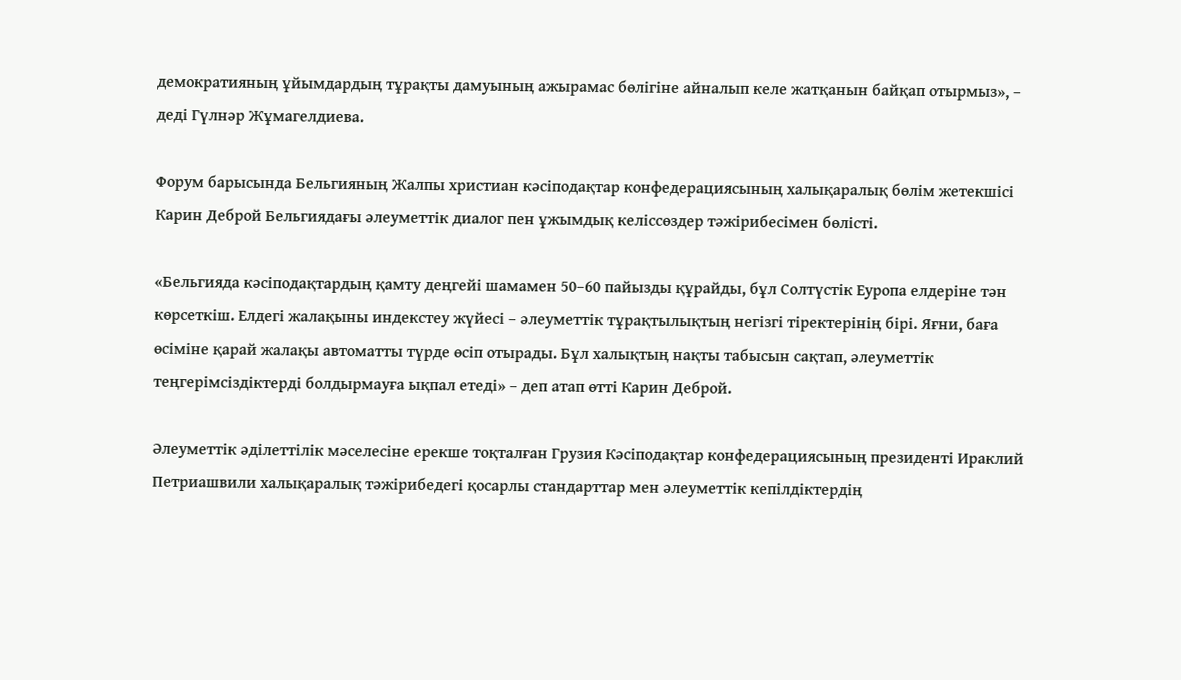демократияның ұйымдардың тұрақты дамуының ажырамас бөлігіне айналып келе жатқанын байқап отырмыз», – деді Гүлнәр Жұмагелдиева.

Форум барысында Бельгияның Жалпы христиан кәсіподақтар конфедерациясының халықаралық бөлім жетекшісі Карин Деброй Бельгиядағы әлеуметтік диалог пен ұжымдық келіссөздер тәжірибесімен бөлісті.

«Бельгияда кәсіподақтардың қамту деңгейі шамамен 50–60 пайызды құрайды, бұл Солтүстік Еуропа елдеріне тән көрсеткіш. Елдегі жалақыны индекстеу жүйесі – әлеуметтік тұрақтылықтың негізгі тіректерінің бірі. Яғни, баға өсіміне қарай жалақы автоматты түрде өсіп отырады. Бұл халықтың нақты табысын сақтап, әлеуметтік теңгерімсіздіктерді болдырмауға ықпал етеді» – деп атап өтті Карин Деброй.

Әлеуметтік әділеттілік мәселесіне ерекше тоқталған Грузия Кәсіподақтар конфедерациясының президенті Ираклий Петриашвили халықаралық тәжірибедегі қосарлы стандарттар мен әлеуметтік кепілдіктердің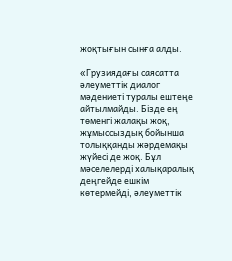жоқтығын сынға алды.

«Грузиядағы саясатта әлеуметтік диалог мәдениеті туралы ештеңе айтылмайды. Бізде ең төменгі жалақы жоқ, жұмыссыздық бойынша толыққанды жәрдемақы жүйесі де жоқ. Бұл мәселелерді халықаралық деңгейде ешкім көтермейді, әлеуметтік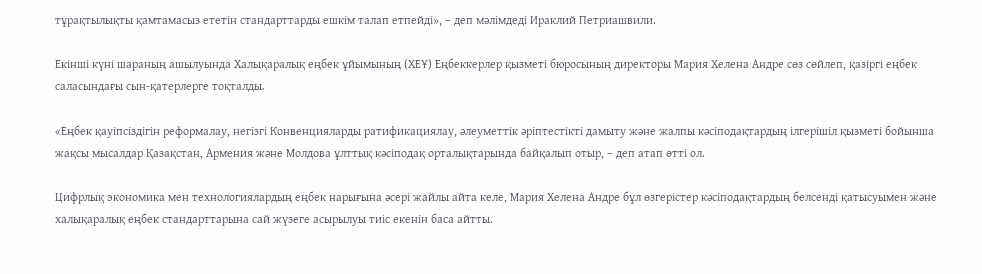тұрақтылықты қамтамасыз ететін стандарттарды ешкім талап етпейді», – деп мәлімдеді Ираклий Петриашвили.

Екінші күні шараның ашылуында Халықаралық еңбек ұйымының (ХЕҰ) Еңбеккерлер қызметі бюросының директоры Мария Хелена Андре сөз сөйлеп, қазіргі еңбек саласындағы сын-қатерлерге тоқталды.

«Еңбек қауіпсіздігін реформалау, негізгі Конвенцияларды ратификациялау, әлеуметтік әріптестікті дамыту және жалпы кәсіподақтардың ілгерішіл қызметі бойынша жақсы мысалдар Қазақстан, Армения және Молдова ұлттық кәсіподақ орталықтарында байқалып отыр, – деп атап өтті ол.

Цифрлық экономика мен технологиялардың еңбек нарығына әсері жайлы айта келе, Мария Хелена Андре бұл өзгерістер кәсіподақтардың белсенді қатысуымен және халықаралық еңбек стандарттарына сай жүзеге асырылуы тиіс екенін баса айтты.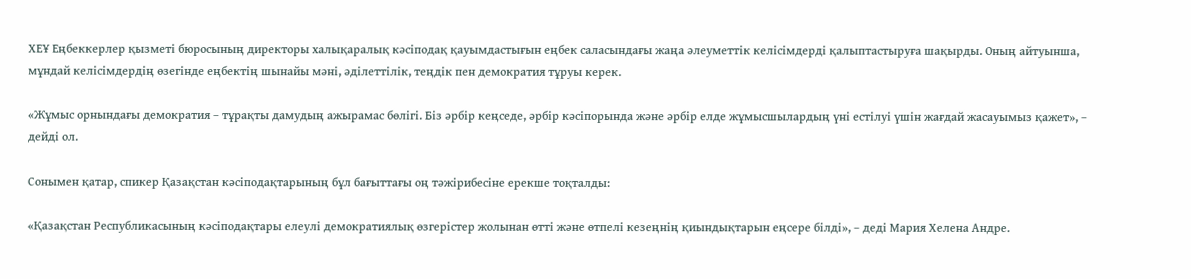ХЕҰ Еңбеккерлер қызметі бюросының директоры халықаралық кәсіподақ қауымдастығын еңбек саласындағы жаңа әлеуметтік келісімдерді қалыптастыруға шақырды. Оның айтуынша, мұндай келісімдердің өзегінде еңбектің шынайы мәні, әділеттілік, теңдік пен демократия тұруы керек.

«Жұмыс орнындағы демократия – тұрақты дамудың ажырамас бөлігі. Біз әрбір кеңседе, әрбір кәсіпорында және әрбір елде жұмысшылардың үні естілуі үшін жағдай жасауымыз қажет», – дейді ол.

Сонымен қатар, спикер Қазақстан кәсіподақтарының бұл бағыттағы оң тәжірибесіне ерекше тоқталды:

«Қазақстан Республикасының кәсіподақтары елеулі демократиялық өзгерістер жолынан өтті және өтпелі кезеңнің қиындықтарын еңсере білді», – деді Мария Хелена Андре.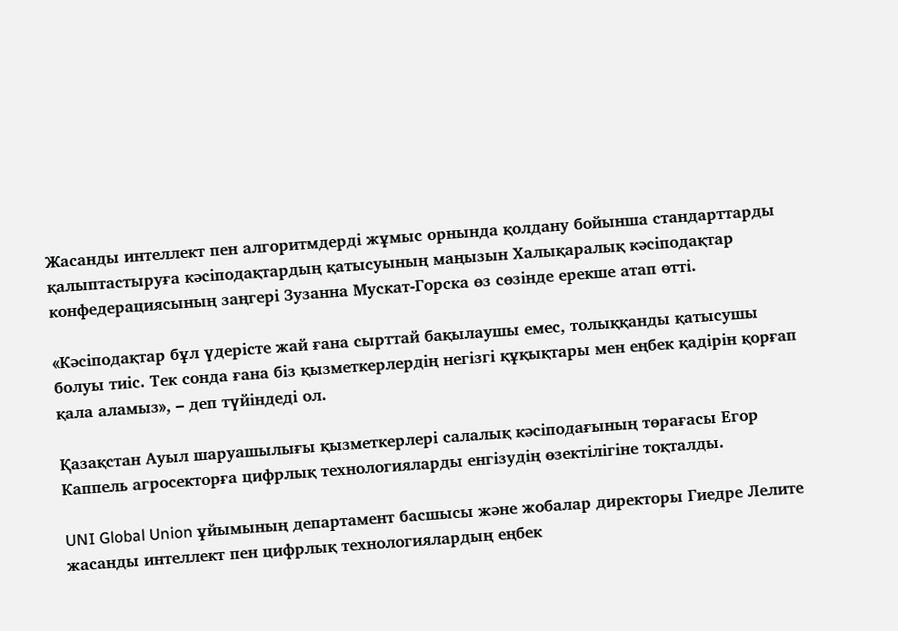Жасанды интеллект пен алгоритмдерді жұмыс орнында қолдану бойынша стандарттарды қалыптастыруға кәсіподақтардың қатысуының маңызын Халықаралық кәсіподақтар конфедерациясының заңгері Зузанна Мускат-Горска өз сөзінде ерекше атап өтті.

«Кәсіподақтар бұл үдерісте жай ғана сырттай бақылаушы емес, толыққанды қатысушы болуы тиіс. Тек сонда ғана біз қызметкерлердің негізгі құқықтары мен еңбек қадірін қорғап қала аламыз», – деп түйіндеді ол.

Қазақстан Ауыл шаруашылығы қызметкерлері салалық кәсіподағының төрағасы Егор Каппель агросекторға цифрлық технологияларды енгізудің өзектілігіне тоқталды.

UNI Global Union ұйымының департамент басшысы және жобалар директоры Гиедре Лелите жасанды интеллект пен цифрлық технологиялардың еңбек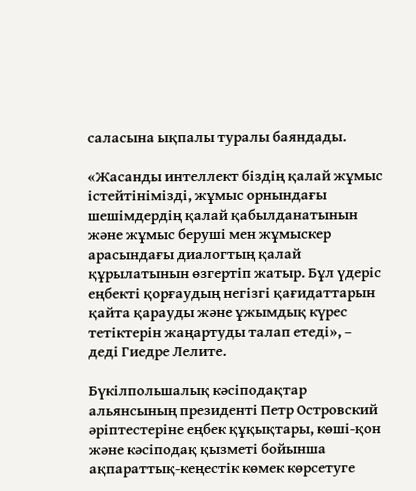саласына ықпалы туралы баяндады.

«Жасанды интеллект біздің қалай жұмыс істейтінімізді, жұмыс орнындағы шешімдердің қалай қабылданатынын және жұмыс беруші мен жұмыскер арасындағы диалогтың қалай құрылатынын өзгертіп жатыр. Бұл үдеріс еңбекті қорғаудың негізгі қағидаттарын қайта қарауды және ұжымдық күрес тетіктерін жаңартуды талап етеді», – деді Гиедре Лелите.

Бүкілпольшалық кәсіподақтар альянсының президенті Петр Островский әріптестеріне еңбек құқықтары, көші-қон және кәсіподақ қызметі бойынша ақпараттық-кеңестік көмек көрсетуге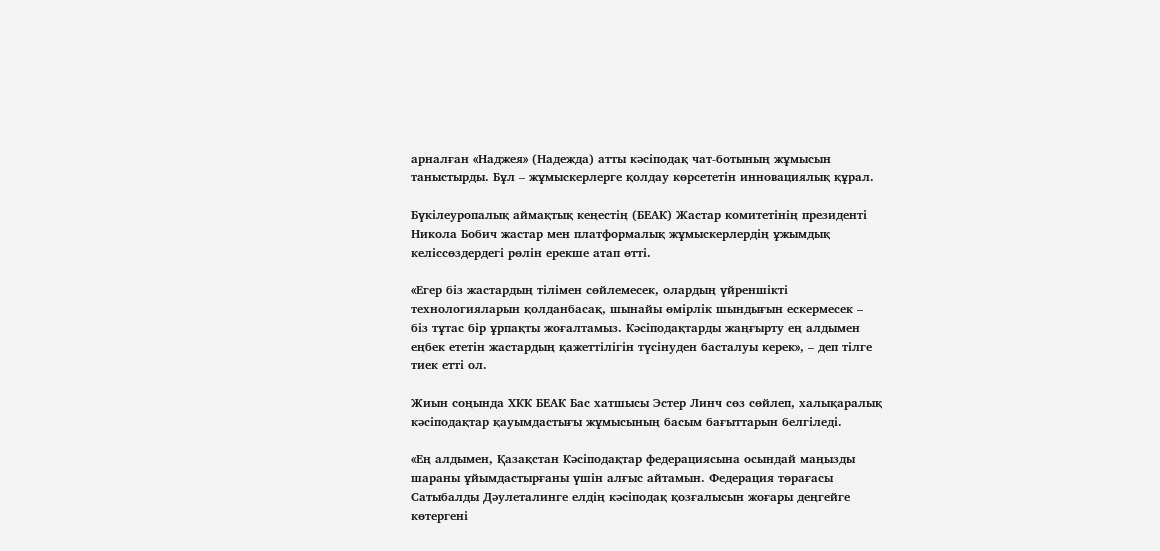арналған «Наджея» (Надежда) атты кәсіподақ чат-ботының жұмысын таныстырды. Бұл – жұмыскерлерге қолдау көрсететін инновациялық құрал.

Бүкілеуропалық аймақтық кеңестің (БЕАК) Жастар комитетінің президенті Никола Бобич жастар мен платформалық жұмыскерлердің ұжымдық келіссөздердегі рөлін ерекше атап өтті.

«Егер біз жастардың тілімен сөйлемесек, олардың үйреншікті технологияларын қолданбасақ, шынайы өмірлік шындығын ескермесек – біз тұтас бір ұрпақты жоғалтамыз. Кәсіподақтарды жаңғырту ең алдымен еңбек ететін жастардың қажеттілігін түсінуден басталуы керек», – деп тілге тиек етті ол.

Жиын соңында ХКК БЕАК Бас хатшысы Эстер Линч сөз сөйлеп, халықаралық кәсіподақтар қауымдастығы жұмысының басым бағыттарын белгіледі.

«Ең алдымен, Қазақстан Кәсіподақтар федерациясына осындай маңызды шараны ұйымдастырғаны үшін алғыс айтамын. Федерация төрағасы Сатыбалды Дәулеталинге елдің кәсіподақ қозғалысын жоғары деңгейге көтергені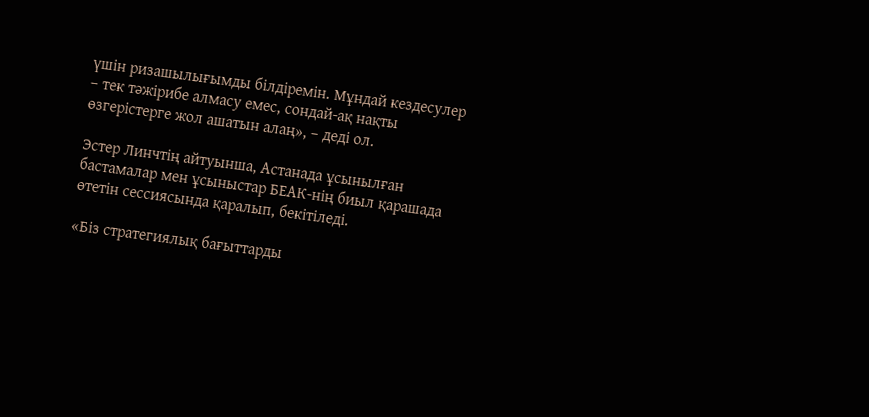үшін ризашылығымды білдіремін. Мұндай кездесулер – тек тәжірибе алмасу емес, сондай-ақ нақты өзгерістерге жол ашатын алаң», – деді ол.

Эстер Линчтің айтуынша, Астанада ұсынылған бастамалар мен ұсыныстар БЕАК-нің биыл қарашада өтетін сессиясында қаралып, бекітіледі.

«Біз стратегиялық бағыттарды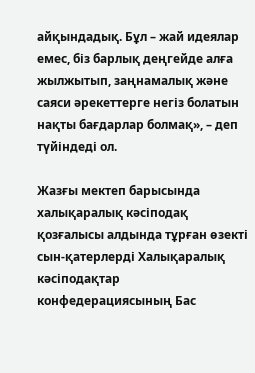айқындадық. Бұл – жай идеялар емес, біз барлық деңгейде алға жылжытып, заңнамалық және саяси әрекеттерге негіз болатын нақты бағдарлар болмақ», – деп түйіндеді ол.

Жазғы мектеп барысында халықаралық кәсіподақ қозғалысы алдында тұрған өзекті сын-қатерлерді Халықаралық кәсіподақтар конфедерациясының Бас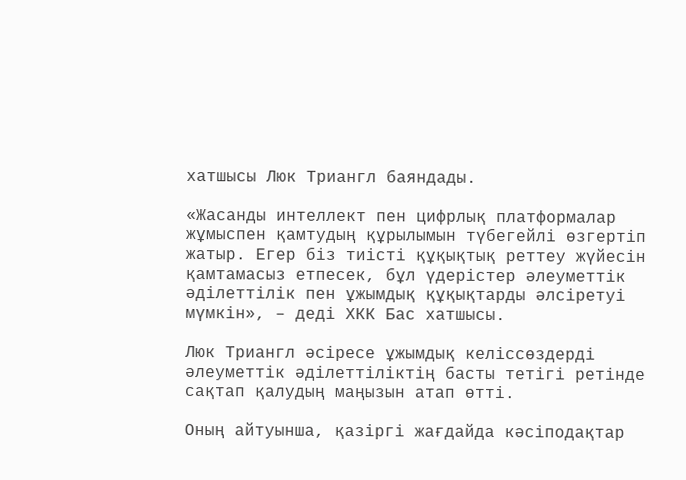хатшысы Люк Триангл баяндады.

«Жасанды интеллект пен цифрлық платформалар жұмыспен қамтудың құрылымын түбегейлі өзгертіп жатыр. Егер біз тиісті құқықтық реттеу жүйесін қамтамасыз етпесек, бұл үдерістер әлеуметтік әділеттілік пен ұжымдық құқықтарды әлсіретуі мүмкін», – деді ХКК Бас хатшысы.

Люк Триангл әсіресе ұжымдық келіссөздерді әлеуметтік әділеттіліктің басты тетігі ретінде сақтап қалудың маңызын атап өтті.

Оның айтуынша, қазіргі жағдайда кәсіподақтар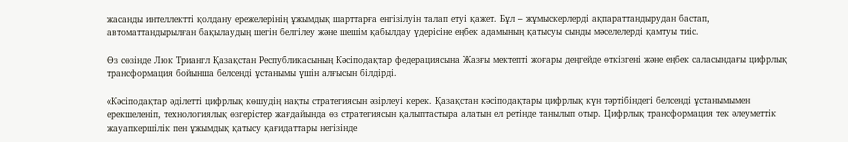жасанды интеллектті қолдану ережелерінің ұжымдық шарттарға енгізілуін талап етуі қажет. Бұл – жұмыскерлерді ақпараттандырудан бастап, автоматтандырылған бақылаудың шегін белгілеу және шешім қабылдау үдерісіне еңбек адамының қатысуы сынды мәселелерді қамтуы тиіс.

Өз сөзінде Люк Триангл Қазақстан Республикасының Кәсіподақтар федерациясына Жазғы мектепті жоғары деңгейде өткізгені және еңбек саласындағы цифрлық трансформация бойынша белсенді ұстанымы үшін алғысын білдірді.

«Кәсіподақтар әділетті цифрлық көшудің нақты стратегиясын әзірлеуі керек. Қазақстан кәсіподақтары цифрлық күн тәртібіндегі белсенді ұстанымымен ерекшеленіп, технологиялық өзгерістер жағдайында өз стратегиясын қалыптастыра алатын ел ретінде танылып отыр. Цифрлық трансформация тек әлеуметтік жауапкершілік пен ұжымдық қатысу қағидаттары негізінде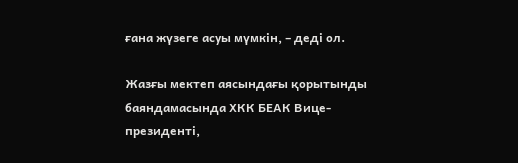ғана жүзеге асуы мүмкін, – деді ол.

Жазғы мектеп аясындағы қорытынды баяндамасында ХКК БЕАК Вице-президенті,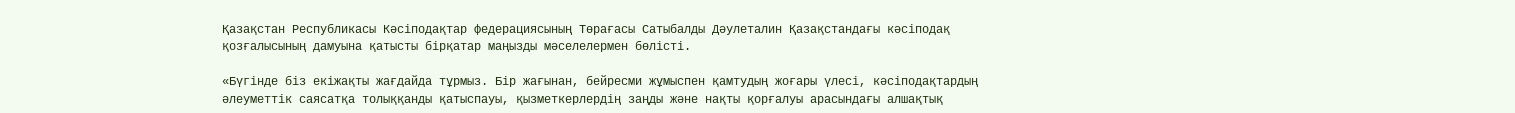Қазақстан Республикасы Кәсіподақтар федерациясының Төрағасы Сатыбалды Дәулеталин Қазақстандағы кәсіподақ қозғалысының дамуына қатысты бірқатар маңызды мәселелермен бөлісті.

«Бүгінде біз екіжақты жағдайда тұрмыз. Бір жағынан, бейресми жұмыспен қамтудың жоғары үлесі, кәсіподақтардың әлеуметтік саясатқа толыққанды қатыспауы, қызметкерлердің заңды және нақты қорғалуы арасындағы алшақтық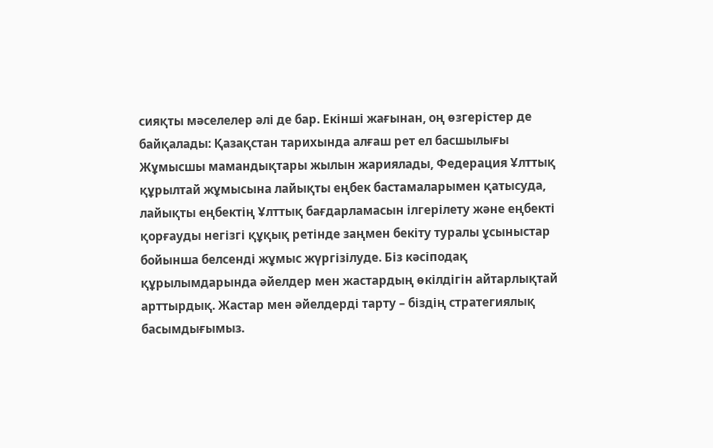сияқты мәселелер әлі де бар. Екінші жағынан, оң өзгерістер де байқалады: Қазақстан тарихында алғаш рет ел басшылығы Жұмысшы мамандықтары жылын жариялады, Федерация Ұлттық құрылтай жұмысына лайықты еңбек бастамаларымен қатысуда, лайықты еңбектің Ұлттық бағдарламасын ілгерілету және еңбекті қорғауды негізгі құқық ретінде заңмен бекіту туралы ұсыныстар бойынша белсенді жұмыс жүргізілуде. Біз кәсіподақ құрылымдарында әйелдер мен жастардың өкілдігін айтарлықтай арттырдық. Жастар мен әйелдерді тарту – біздің стратегиялық басымдығымыз.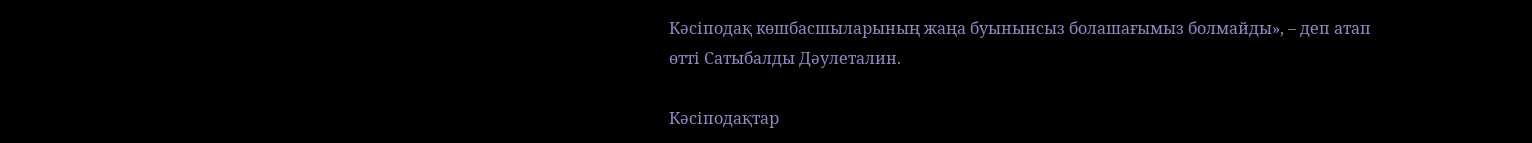Кәсіподақ көшбасшыларының жаңа буынынсыз болашағымыз болмайды», – деп атап өтті Сатыбалды Дәулеталин.

Кәсіподақтар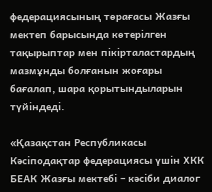федерациясының төрағасы Жазғы мектеп барысында көтерілген тақырыптар мен пікірталастардың мазмұнды болғанын жоғары бағалап, шара қорытындыларын түйіндеді.

«Қазақстан Республикасы Кәсіподақтар федерациясы үшін ХКК БЕАК Жазғы мектебі – кәсіби диалог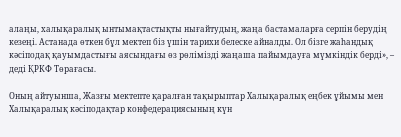алаңы, халықаралық ынтымақтастықты нығайтудың, жаңа бастамаларға серпін берудің кезеңі. Астанада өткен бұл мектеп біз үшін тарихи белеске айналды. Ол бізге жаһандық кәсіподақ қауымдастығы аясындағы өз рөлімізді жаңаша пайымдауға мүмкіндік берді», – деді ҚРКФ Төрағасы.

Оның айтуынша, Жазғы мектепте қаралған тақырыптар Халықаралық еңбек ұйымы мен Халықаралық кәсіподақтар конфедерациясының күн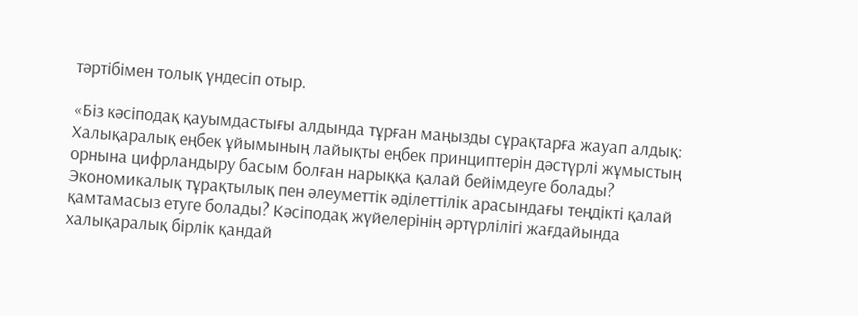тәртібімен толық үндесіп отыр.

«Біз кәсіподақ қауымдастығы алдында тұрған маңызды сұрақтарға жауап алдық: Халықаралық еңбек ұйымының лайықты еңбек принциптерін дәстүрлі жұмыстың орнына цифрландыру басым болған нарыққа қалай бейімдеуге болады? Экономикалық тұрақтылық пен әлеуметтік әділеттілік арасындағы теңдікті қалай қамтамасыз етуге болады? Кәсіподақ жүйелерінің әртүрлілігі жағдайында халықаралық бірлік қандай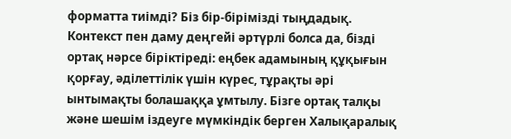форматта тиімді? Біз бір-бірімізді тыңдадық. Контекст пен даму деңгейі әртүрлі болса да, бізді ортақ нәрсе біріктіреді: еңбек адамының құқығын қорғау, әділеттілік үшін күрес, тұрақты әрі ынтымақты болашаққа ұмтылу. Бізге ортақ талқы және шешім іздеуге мүмкіндік берген Халықаралық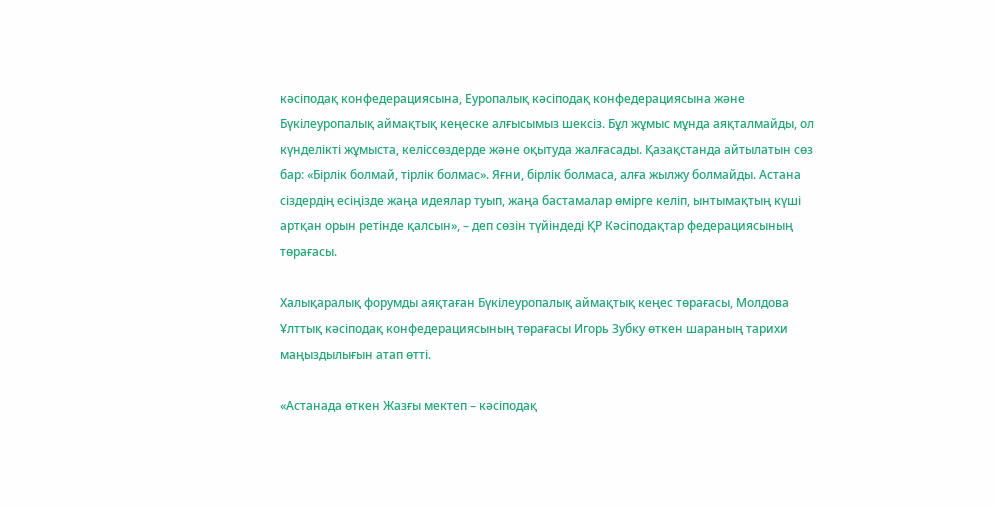кәсіподақ конфедерациясына, Еуропалық кәсіподақ конфедерациясына және Бүкілеуропалық аймақтық кеңеске алғысымыз шексіз. Бұл жұмыс мұнда аяқталмайды, ол күнделікті жұмыста, келіссөздерде және оқытуда жалғасады. Қазақстанда айтылатын сөз бар: «Бірлік болмай, тірлік болмас». Яғни, бірлік болмаса, алға жылжу болмайды. Астана сіздердің есіңізде жаңа идеялар туып, жаңа бастамалар өмірге келіп, ынтымақтың күші артқан орын ретінде қалсын», – деп сөзін түйіндеді ҚР Кәсіподақтар федерациясының төрағасы.

Халықаралық форумды аяқтаған Бүкілеуропалық аймақтық кеңес төрағасы, Молдова Ұлттық кәсіподақ конфедерациясының төрағасы Игорь Зубку өткен шараның тарихи маңыздылығын атап өтті.

«Астанада өткен Жазғы мектеп – кәсіподақ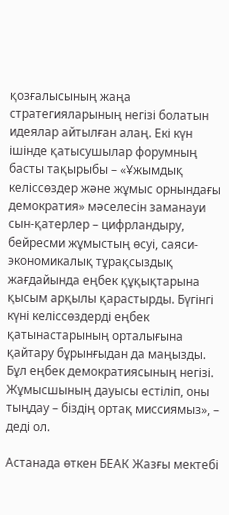қозғалысының жаңа стратегияларының негізі болатын идеялар айтылған алаң. Екі күн ішінде қатысушылар форумның басты тақырыбы – «Ұжымдық келіссөздер және жұмыс орнындағы демократия» мәселесін заманауи сын-қатерлер – цифрландыру, бейресми жұмыстың өсуі, саяси-экономикалық тұрақсыздық жағдайында еңбек құқықтарына қысым арқылы қарастырды. Бүгінгі күні келіссөздерді еңбек қатынастарының орталығына қайтару бұрынғыдан да маңызды. Бұл еңбек демократиясының негізі. Жұмысшының дауысы естіліп, оны тыңдау – біздің ортақ миссиямыз», – деді ол.

Астанада өткен БЕАК Жазғы мектебі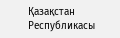Қазақстан Республикасы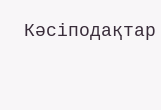Кәсіподақтар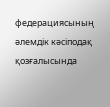федерациясының әлемдік кәсіподақ қозғалысында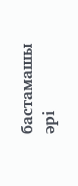бастамашы әрі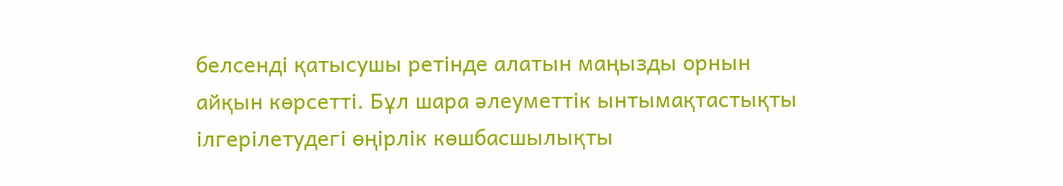белсенді қатысушы ретінде алатын маңызды орнын айқын көрсетті. Бұл шара әлеуметтік ынтымақтастықты ілгерілетудегі өңірлік көшбасшылықты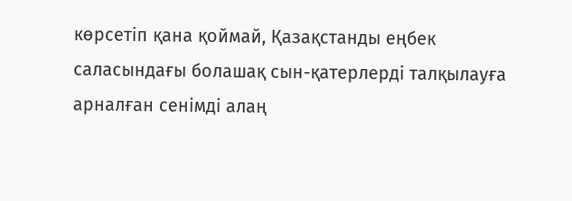көрсетіп қана қоймай, Қазақстанды еңбек саласындағы болашақ сын-қатерлерді талқылауға арналған сенімді алаң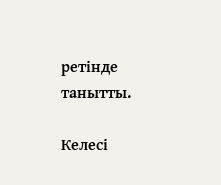ретінде танытты.

Келесі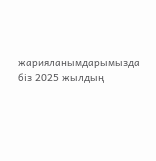жарияланымдарымызда біз 2025 жылдың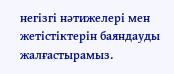негізгі нәтижелері мен жетістіктерін баяндауды жалғастырамыз.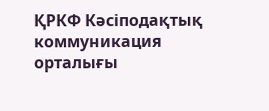ҚРКФ Кәсіподақтық коммуникация орталығы